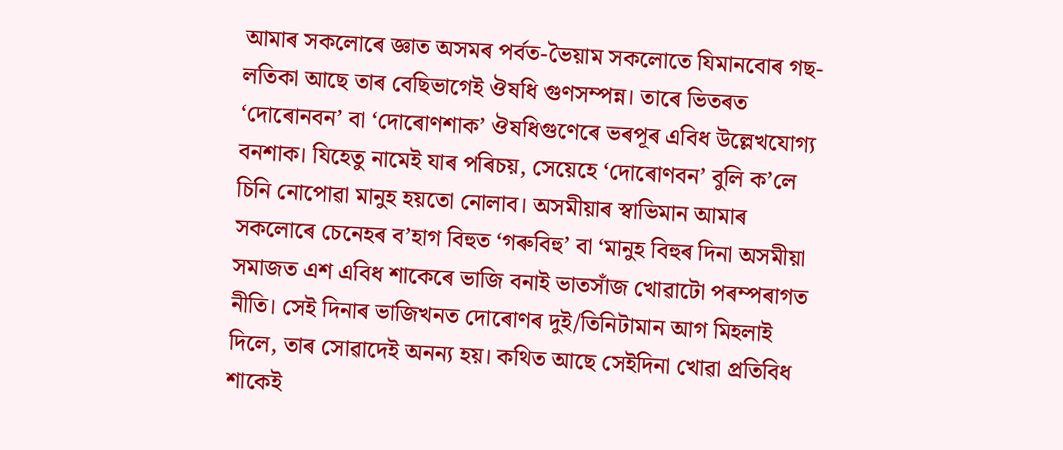আমাৰ সকলোৰে জ্ঞাত অসমৰ পৰ্বত-ভৈয়াম সকলোতে যিমানবোৰ গছ-লতিকা আছে তাৰ বেছিভাগেই ঔষধি গুণসম্পন্ন। তাৰে ভিতৰত ‘দোৰোনবন’ বা ‘দোৰোণশাক’ ঔষধিগুণেৰে ভৰপূৰ এবিধ উল্লেখযোগ্য বনশাক। যিহেতু নামেই যাৰ পৰিচয়, সেয়েহে ‘দোৰোণবন’ বুলি ক’লে চিনি নোপোৱা মানুহ হয়তো নোলাব। অসমীয়াৰ স্বাভিমান আমাৰ সকলোৰে চেনেহৰ ব’হাগ বিহুত ‘গৰুবিহু’ বা ‘মানুহ বিহুৰ দিনা অসমীয়া সমাজত এশ এবিধ শাকেৰে ভাজি বনাই ভাতসাঁজ খোৱাটো পৰম্পৰাগত নীতি। সেই দিনাৰ ভাজিখনত দোৰোণৰ দুই/তিনিটামান আগ মিহলাই দিলে, তাৰ সোৱাদেই অনন্য হয়। কথিত আছে সেইদিনা খোৱা প্ৰতিবিধ শাকেই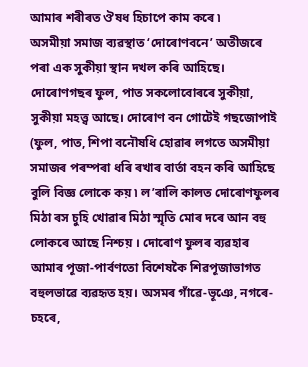আমাৰ শৰীৰত ঔষধ হিচাপে কাম কৰে ৷
অসমীয়া সমাজ ব্যৱস্থাত ‘দোৰোণবনে’ অতীজৰে পৰা এক সুকীয়া স্থান দখল কৰি আহিছে। দোৰোণগছৰ ফুল, পাত সকলোবোৰৰে সুকীয়া, সুকীয়া মহত্ত্ব আছে। দোৰোণ বন গোটেই গছজোপাই (ফুল, পাত, শিপা বনৌষধি হোৱাৰ লগতে অসমীয়া সমাজৰ পৰম্পৰা ধৰি ৰখাৰ বাৰ্তা বহন কৰি আহিছে বুলি বিজ্ঞ লোকে কয় ৷ ল’ৰালি কালত দোৰোণফুলৰ মিঠা ৰস চুহি খোৱাৰ মিঠা স্মৃতি মোৰ দৰে আন বহু লোকৰে আছে নিশ্চয় । দোৰোণ ফুলৰ ব্যৱহাৰ আমাৰ পূজা-পাৰ্বণতো বিশেষকৈ শিৱপূজাভাগত বহুলভাৱে ব্যৱহৃত হয়। অসমৰ গাঁৱে-ভূঞে, নগৰে-চহৰে,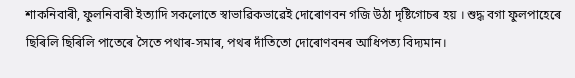শাকনিবাৰী, ফুলনিবাৰী ইত্যাদি সকলোতে স্বাভাৱিকভাৱেই দোৰোণবন গজি উঠা দৃষ্টিগোচৰ হয় । শুদ্ধ বগা ফুলপাহেৰে ছিৰিলি ছিৰিলি পাতেৰে সৈতে পথাৰ-সমাৰ, পথৰ দাঁতিতো দোৰোণবনৰ আধিপত্য বিদ্যমান।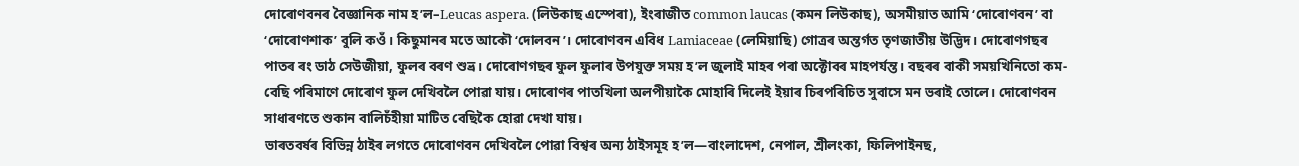দোৰোণবনৰ বৈজ্ঞানিক নাম হ’ল–Leucas aspera. (লিউকাছ এস্পেৰা), ইংৰাজীত common laucas (কমন লিউকাছ), অসমীয়াত আমি ‘দোৰোণবন’ বা ‘দোৰোণশাক’ বুলি কওঁ। কিছুমানৰ মতে আকৌ ‘দোলবন’। দোৰোণবন এবিধ Lamiaceae (লেমিয়াছি) গোত্ৰৰ অন্তৰ্গত তৃণজাতীয় উদ্ভিদ। দোৰোণগছৰ পাতৰ ৰং ডাঠ সেউজীয়া, ফুলৰ বৰণ শুভ্র। দোৰোণগছৰ ফুল ফুলাৰ উপযুক্ত সময় হ’ল জুলাই মাহৰ পৰা অক্টোবৰ মাহপর্যন্ত। বছৰৰ বাকী সময়খিনিতো কম-বেছি পৰিমাণে দোৰোণ ফুল দেখিবলৈ পোৱা যায়। দোৰোণৰ পাতখিলা অলপীয়াকৈ মোহাৰি দিলেই ইয়াৰ চিৰপৰিচিত সুবাসে মন ভৰাই তোলে। দোৰোণবন সাধাৰণতে শুকান বালিচঁহীয়া মাটিত বেছিকৈ হোৱা দেখা যায়।
ভাৰতবৰ্ষৰ বিভিন্ন ঠাইৰ লগতে দোৰোণবন দেখিবলৈ পোৱা বিশ্বৰ অন্য ঠাইসমূহ হ’ল—বাংলাদেশ, নেপাল, শ্রীলংকা, ফিলিপাইনছ,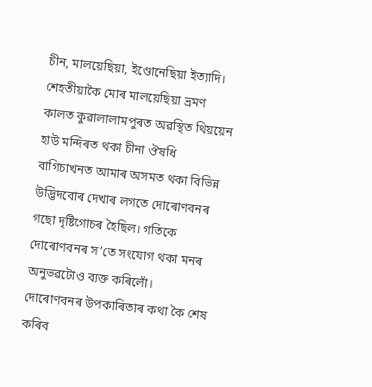চীন, মালয়েছিয়া, ইণ্ডোনেছিয়া ইত্যাদি। শেহতীয়াকৈ মোৰ মালয়েছিয়া ভ্ৰমণ কালত কুৱালালামপুৰত অৱস্থিত থিয়য়েন হাউ মন্দিৰত থকা চীনা ঔষধি বাগিচাখনত আমাৰ অসমত থকা বিভিন্ন উদ্ভিদবোৰ দেখাৰ লগতে দোৰোণবনৰ গছো দৃষ্টিগোচৰ হৈছিল। গতিকে দোৰোণবনৰ স’তে সংযোগ থকা মনৰ অনুভৱটোও ব্যক্ত কৰিলোঁ।
দোৰোণবনৰ উপকাৰিতাৰ কথা কৈ শেষ কৰিব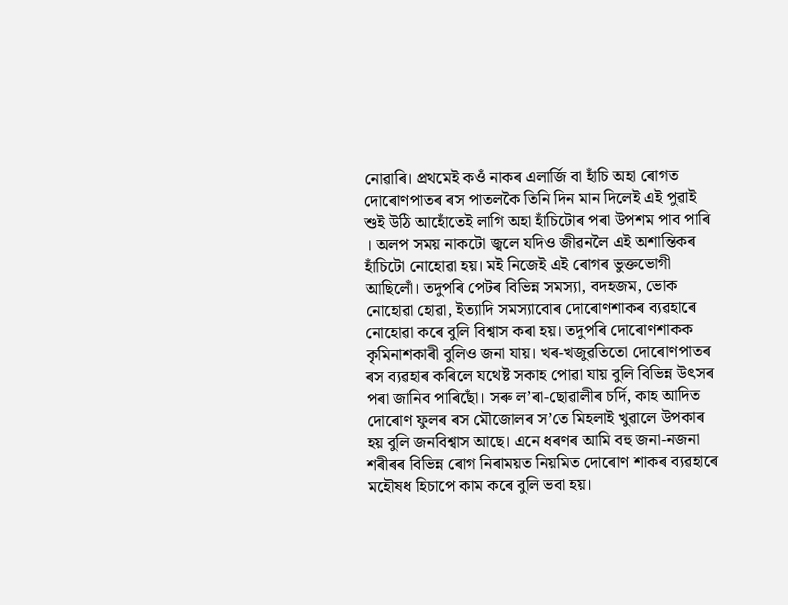নোৱাৰি। প্ৰথমেই কওঁ নাকৰ এলার্জি বা হাঁচি অহা ৰোগত দোৰোণপাতৰ ৰস পাতলকৈ তিনি দিন মান দিলেই এই পুৱাই শুই উঠি আহোঁতেই লাগি অহা হাঁচিটোৰ পৰা উপশম পাব পাৰি । অলপ সময় নাকটো জ্বলে যদিও জীৱনলৈ এই অশান্তিকৰ হাঁচিটো নোহোৱা হয়। মই নিজেই এই ৰোগৰ ভুক্তভোগী আছিলোঁ। তদুপৰি পেটৰ বিভিন্ন সমস্যা, বদহজম, ভোক নোহোৱা হোৱা, ইত্যাদি সমস্যাবোৰ দোৰোণশাকৰ ব্যৱহাৰে নোহোৱা কৰে বুলি বিশ্বাস কৰা হয়। তদুপৰি দোৰোণশাকক কৃমিনাশকাৰী বুলিও জনা যায়। খৰ-খজুৱতিতো দোৰোণপাতৰ ৰস ব্যৱহাৰ কৰিলে যথেষ্ট সকাহ পোৱা যায় বুলি বিভিন্ন উৎসৰ পৰা জানিব পাৰিছোঁ। সৰু ল’ৰা-ছোৱালীৰ চৰ্দি, কাহ আদিত দোৰোণ ফুলৰ ৰস মৌজোলৰ স’তে মিহলাই খুৱালে উপকাৰ হয় বুলি জনবিশ্বাস আছে। এনে ধৰণৰ আমি বহু জনা-নজনা শৰীৰৰ বিভিন্ন ৰোগ নিৰাময়ত নিয়মিত দোৰোণ শাকৰ ব্যৱহাৰে মহৌষধ হিচাপে কাম কৰে বুলি ভবা হয়।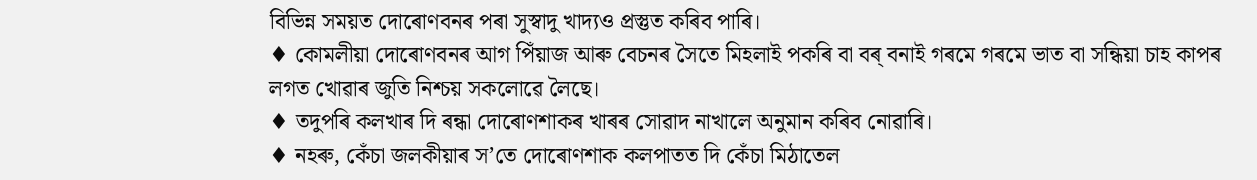বিভিন্ন সময়ত দোৰোণবনৰ পৰা সুস্বাদু খাদ্যও প্রস্তুত কৰিব পাৰি।
♦ কোমলীয়া দোৰোণবনৰ আগ পিঁয়াজ আৰু বেচনৰ সৈতে মিহলাই পকৰি বা বৰ্ বনাই গৰমে গৰমে ভাত বা সন্ধিয়া চাহ কাপৰ লগত খোৱাৰ জুতি নিশ্চয় সকলোৱে লৈছে।
♦ তদুপৰি কলখাৰ দি ৰন্ধা দোৰোণশাকৰ খাৰৰ সোৱাদ নাখালে অনুমান কৰিব নোৱাৰি।
♦ নহৰু, কেঁচা জলকীয়াৰ স’তে দোৰোণশাক কলপাতত দি কেঁচা মিঠাতেল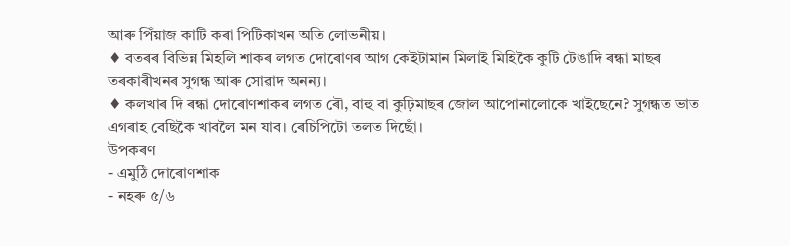আৰু পিঁয়াজ কাটি কৰা পিটিকাখন অতি লোভনীয়।
♦ বতৰৰ বিভিন্ন মিহলি শাকৰ লগত দোৰোণৰ আগ কেইটামান মিলাই মিহিকৈ কুটি টেঙাদি ৰন্ধা মাছৰ তৰকাৰীখনৰ সুগন্ধ আৰু সোৱাদ অনন্য।
♦ কলখাৰ দি ৰন্ধা দোৰোণশাকৰ লগত ৰৌ, বাহু বা কুঢ়িমাছৰ জোল আপোনালোকে খাইছেনে? সুগন্ধত ভাত এগৰাহ বেছিকৈ খাবলৈ মন যাব। ৰেচিপিটো তলত দিছোঁ।
উপকৰণ
- এমুঠি দোৰোণশাক
- নহৰু ৫/৬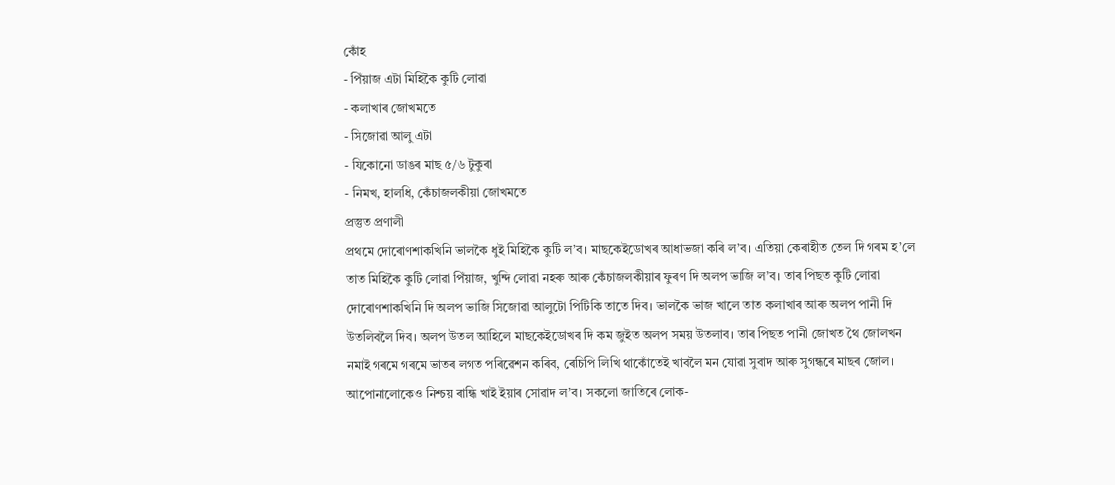কোঁহ
- পিঁয়াজ এটা মিহিকৈ কুটি লোৱা
- কলাখাৰ জোখমতে
- সিজোৱা আলু এটা
- যিকোনো ডাঙৰ মাছ ৫/৬ টুকুৰা
- নিমখ, হালধি, কেঁচাজলকীয়া জোখমতে
প্রস্তুত প্ৰণালী
প্রথমে দোৰোণশাকখিনি ভালকৈ ধুই মিহিকৈ কুটি ল’ব। মাছকেইডোখৰ আধাভজা কৰি ল’ব। এতিয়া কেৰাহীত তেল দি গৰম হ’লে তাত মিহিকৈ কুটি লোৱা পিঁয়াজ, খুন্দি লোৱা নহৰু আৰু কেঁচাজলকীয়াৰ ফুৰণ দি অলপ ভাজি ল’ব। তাৰ পিছত কুটি লোৱা দোৰোণশাকখিনি দি অলপ ভাজি সিজোৱা আলুটো পিটিকি তাতে দিব। ভালকৈ ভাজ খালে তাত কলাখাৰ আৰু অলপ পানী দি উতলিবলৈ দিব। অলপ উতল আহিলে মাছকেইডোখৰ দি কম জুইত অলপ সময় উতলাব। তাৰ পিছত পানী জোখত থৈ জোলখন নমাই গৰমে গৰমে ভাতৰ লগত পৰিৱেশন কৰিব, ৰেচিপি লিখি থাকোঁতেই খাবলৈ মন যোৱা সুবাদ আৰু সুগন্ধৰে মাছৰ জোল। আপোনালোকেও নিশ্চয় ৰান্ধি খাই ইয়াৰ সোৱাদ ল’ব। সকলো জাতিৰে লোক-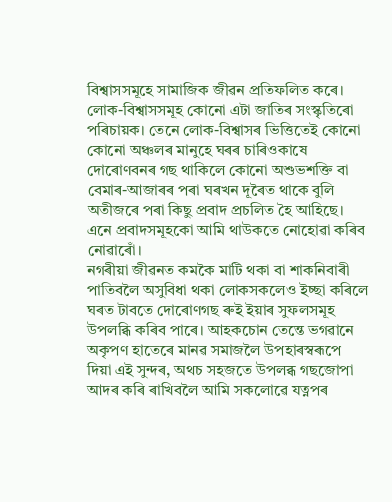বিশ্বাসসমূহে সামাজিক জীৱন প্ৰতিফলিত কৰে। লোক-বিশ্বাসসমূহ কোনো এটা জাতিৰ সংস্কৃতিৰো পৰিচায়ক। তেনে লোক-বিশ্বাসৰ ভিত্তিতেই কোনো কোনো অঞ্চলৰ মানুহে ঘৰৰ চাৰিওকাষে দোৰোণবনৰ গছ থাকিলে কোনো অশুভশক্তি বা বেমাৰ-আজাৰৰ পৰা ঘৰখন দূৰৈত থাকে বুলি অতীজৰে পৰা কিছু প্রবাদ প্ৰচলিত হৈ আহিছে। এনে প্ৰবাদসমূহকো আমি থাউকতে নোহোৱা কৰিব নোৱাৰোঁ।
নগৰীয়া জীৱনত কমকৈ মাটি থকা বা শাকনিবাৰী পাতিবলৈ অসুবিধা থকা লোকসকলেও ইচ্ছা কৰিলে ঘৰত টাবতে দোৰোণগছ ৰুই ইয়াৰ সুফলসমূহ উপলব্ধি কৰিব পাৰে। আহকচোন তেন্তে ভগৱানে অকৃপণ হাতেৰে মানৱ সমাজলৈ উপহাৰস্বৰূপে দিয়া এই সুন্দৰ, অথচ সহজতে উপলব্ধ গছজোপা আদৰ কৰি ৰাখিবলৈ আমি সকলোৱে যত্নপৰ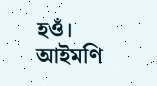হওঁ।
আইমণি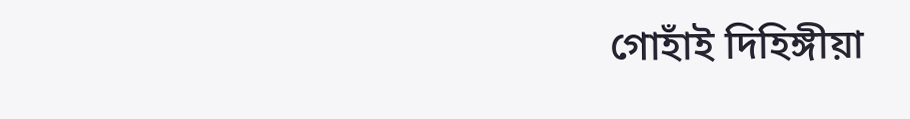গোহাঁই দিহিঙ্গীয়া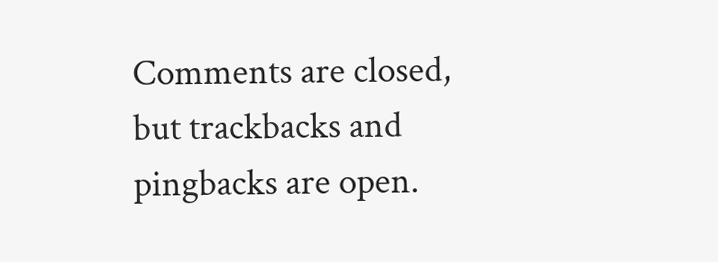Comments are closed, but trackbacks and pingbacks are open.